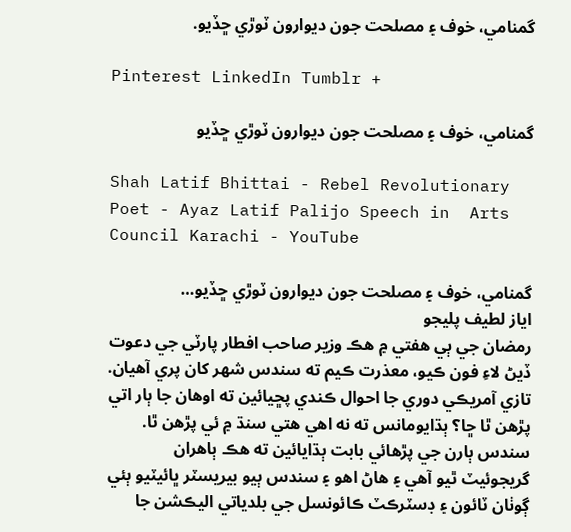گمنامي، خوف ۽ مصلحت جون ديوارون ٽوڙي ڇڏيو.

Pinterest LinkedIn Tumblr +

گمنامي، خوف ۽ مصلحت جون ديوارون ٽوڙي ڇڏيو

Shah Latif Bhittai - Rebel Revolutionary Poet - Ayaz Latif Palijo Speech in  Arts Council Karachi - YouTube

گمنامي، خوف ۽ مصلحت جون ديوارون ٽوڙي ڇڏيو…
اياز لطيف پليجو
رمضان جي ٻي ھفتي ۾ ھڪ وزير صاحب افطار پارٽي جي دعوت ڏيڻ لاءِ فون ڪيو، معذرت ڪيم ته سندس شھر کان پري آھيان. تازي آمريڪي دوري جا احوال ڪندي پڇيائين ته اوھان جا ٻار اتي پڙھن ٿا ڇا؟ ٻڌايومانس ته نه اھي ھتي سنڌ ۾ ئي پڙھن ٿا. سندس ٻارن جي پڙھائي بابت ٻڌايائين ته ھڪ ٻاھران گريجوئيٽ ٿيو آھي ۽ ھاڻ اھو ۽ سندس ٻيو بيريسٽر ڀائيٽيو ٻئي ڳوٺان ٽائون ۽ ڊسٽرڪٽ ڪائونسل جي بلدياتي اليڪشن جا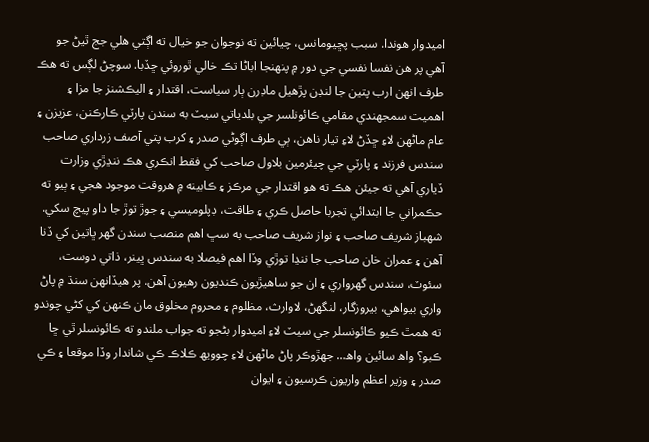اميدوار ھوندا. سبب پڇيومانس، چيائين ته نوجوان جو خيال ته اڳتي ھلي جج ٿيڻ جو آھي پر ھن نفسا نفسي جي دور ۾ پنھنجا اباڻا تڪ خالي ٿوروئي ڇڏبا. سوچڻ لڳس ته ھڪ طرف انھن ارب پتين جا لنڊن پڙھيل ماڊرن ٻار سياست، اقتدار ۽ اليڪشنز جا مزا ۽ اھميت سمجھندي مقامي ڪائونلسر جي بلدياتي سيٽ به سندن پارٽي ڪارڪنن، عزيزن ۽ عام ماڻھن لاءِ ڇڏڻ لاءِ تيار ناھن، ٻي طرف اڳوڻي صدر ۽ کرب پتي آصف زرداري صاحب سندس فرزند ۽ پارٽي جي چيئرمين بلاول صاحب کي فقط انڪري ھڪ ننڍڙي وزارت ڏياري آھي ته جيئن ھڪ ته ھو اقتدار جي مرڪز ۽ ڪابينه ۾ ھروقت موجود ھجي ۽ ٻيو ته حڪمراني جا ابتدائي تجربا حاصل ڪري ۽ طاقت، ڊپلوميسي ۽ جوڙ توڙ جا داو پيچ سکي. شھباز شريف صاحب ۽ نواز شريف صاحب به سڀ اھم منصب سندن گھر ڀاتين کي ڏنا آھن ۽ عمران خان صاحب جا ننڍا توڙي وڏا اھم فيصلا به سندس ڀينر، ذاتي دوست، سئوٽ، سندس گھرواري ۽ ان جو ساھيڙيون ڪنديون رھيون آھن. پر ھيڏانھن سنڌ ۾ پاڻ واري بيواھي، بيروزگار، لنگھڻ، لاوارث، مظلوم ۽ محروم مخلوق مان ڪنھن کي کڻي چوندو ته ھمٿ ڪيو ڪائونسلر جي سيٽ لاءِ اميدوار بڻجو ته جواب ملندو ته ڪائونسلر ٿي ڇا ڪبو؟ واھ سائين واھ… جھڙوڪر پاڻ ماڻھن لاءِ چوويھ ڪلاڪ ڪي شاندار وڏا موقعا ۽ ڪي صدر ۽ وزير اعظم واريون ڪرسيون ۽ ايوان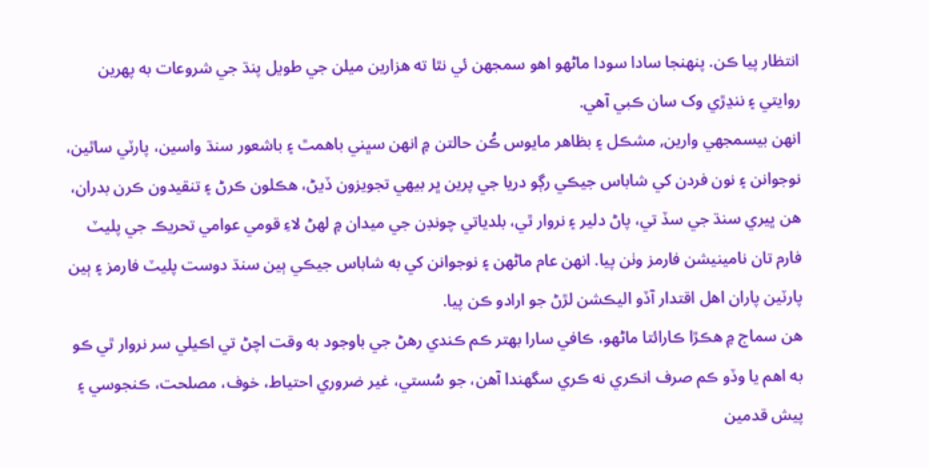انتظار پيا ڪن. پنھنجا سادا سودا ماڻھو اھو سمجھن ئي نٿا ته ھزارين ميلن جي طويل پنڌ جي شروعات به پھرين روايتي ۽ ننڍڙي وک سان ڪبي آھي.
انھن بيسمجھي وارين, مشڪل ۽ بظاھر مايوس ڪُن حالتن ۾ انھن سڀني باھمٿ ۽ باشعور سنڌ واسين، پارٽي ساٿين، نوجوانن ۽ نون فردن کي شاباس جيڪي رڳو دريا جي پرين ڀر بيھي تجويزون ڏيڻ، ھڪلون ڪرڻ ۽ تنقيدون ڪرن بدران، ھن ڀيري سنڌ جي سڏ تي، پاڻ دلير ۽ نروار ٿي، بلدياتي چونڊن جي ميدان ۾ لھڻ لاءِ قومي عوامي تحريڪ جي پليٽ فارم تان نامينيشن فارمز وٺن پيا. انھن عام ماڻھن ۽ نوجوانن کي به شاباس جيڪي ٻين سنڌ دوست پليٽ فارمز ۽ ٻين پارٽين پاران اھل اقتدار آڏو اليڪشن لڙڻ جو ارادو ڪن پيا.
ھن سماج ۾ ھڪڙا ڪارائتا ماڻھو، ڪافي سارا بھتر ڪم ڪندي رھڻ جي باوجود به وقت اچڻ تي اڪيلي سر نروار ٿي ڪو به اھم يا وڏو ڪم صرف انڪري نه ڪري سگھندا آھن، جو سُستي، غير ضروري احتياط، خوف، مصلحت، ڪنجوسي ۽ پيش قدمين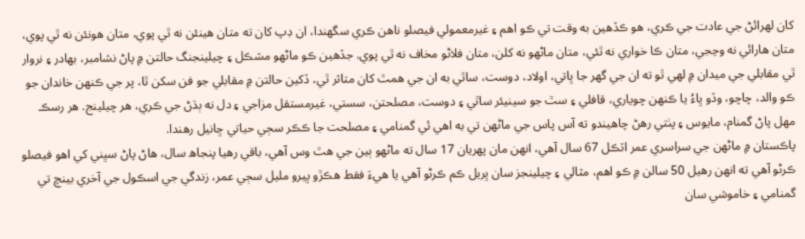کان لھرائڻ جي عادت جي ڪري، ھو ڪڏھين به وقت تي ڪو اھم ۽ غيرمعمولي فيصلو ناھن ڪري سگھندا، ان ڊپ کان ته متان ھينئن نه ٿي پوي، متان ھونئن نه ٿي پوي، متان ھارائي نه وڃجي، متان ڪا خواري نه ٿئي، متان ماڻھو نه کلن، متان فلاڻو مخاف نه ٿي پوي. جڏھين ڪو ماڻھو مشڪل ۽ چيلينجنگ حالتن ۾ پاڻ نشامبر، بھادر ۽ نروار ٿي مقابلي جي ميدان ۾ لھي ٿو ته ان جي گھر جا ڀاتي، اولاد، دوست، ساٿي به ان جي ھمٿ کان متاثر ٿي، ڏکين حالتن ۾ مقابلي جو فن سکن ٿا، پر جي ڪنھن خاندان جو ڪو والد، چاچو، وڏو ڀاءُ يا ڪنھن چوياري، قافلي ۽ سٿ جو سينيئر ساٿي ۽ دوست، مصلحتن، سستي، غيرمستقل مزاجي ۽ دل نه ٻڌڻ جي ڪري، ھر چيلينج. ھر رسڪ مھل پاڻ گمنام، مايوس ۽ پٺتي رھڻ چاھيندو ته آس پاس جي ماڻھن تي به اھي ئي گمنامي ۽ مصلحت جا ڪڪر سڄي حياتي ڇانيل رھندا.
پاڪستان ۾ ماڻھن جي سراسري عمر اٽڪل 67 سال آھي، انھن مان پھريان 17 سال ته ماڻھو ٻين جي ھٿ وس آھي، باقي رھيا پنجاھ سال، ھاڻ پاڻ سڀني کي اھو فيصلو ڪرڻو آھي ته انھن رھيل 50 سالن ۾ ڪو اھم، مثالي ۽ چيلينجز سان ڀريل ڪم ڪرڻو آھي يا ھيءَ فقط ھڪڙو ڀيرو مليل سڄي عمر، زندگي جي اسڪول جي آخري بينچ تي گمنامي ۽ خاموشي سان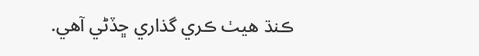ڪنڌ ھيٺ ڪري گذاري ڇڏڻي آھي.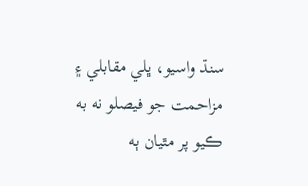سنڌ واسيو، ڀلي مقابلي ۽ مزاحمت جو فيصلو نه به ڪيو پر مٿيان ٻه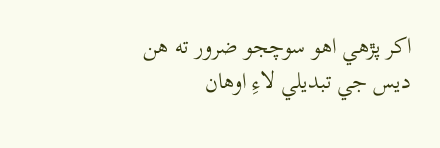اکر پڙھي اھو سوچجو ضرور ته ھن ديس جي تبديلي لاءِ اوھان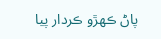پاڻ ڪھڙو ڪردار پيا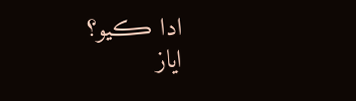ادا ڪيو؟
اياز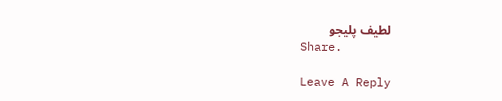لطيف پليجو
Share.

Leave A Reply